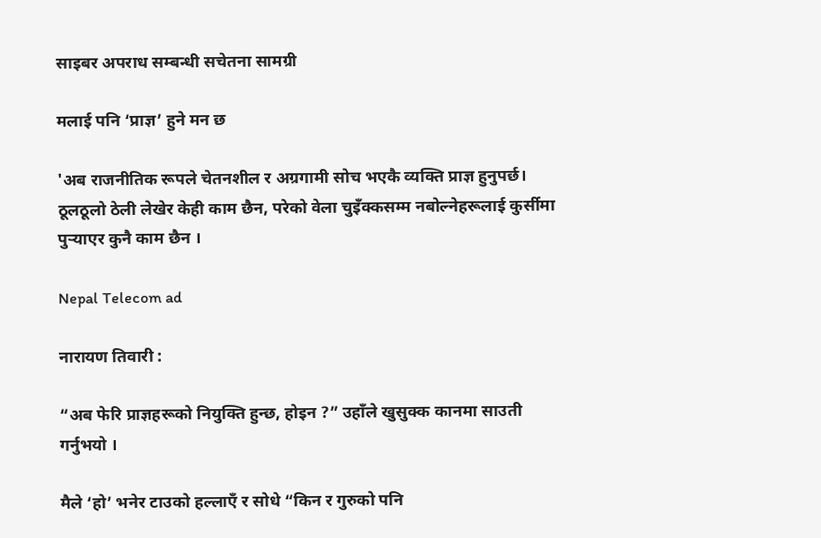साइबर अपराध सम्बन्धी सचेतना सामग्री

मलाई पनि ‘प्राज्ञ’ हुने मन छ

'अब राजनीतिक रूपले चेतनशील र अग्रगामी सोच भएकै व्यक्ति प्राज्ञ हुनुपर्छ। ठूलठूलो ठेली लेखेर केही काम छैन, परेको वेला चुइँक्कसम्म नबोल्नेहरूलाई कुर्सीमा पुऱ्याएर कुनै काम छैन ।

Nepal Telecom ad

नारायण तिवारी :

“अब फेरि प्राज्ञहरूको नियुक्ति हुन्छ, होइन ?” उहाँले खुसुक्क कानमा साउती गर्नुभयो ।

मैले ‘हो’ भनेर टाउको हल्लाएँ र सोधे “किन र गुरुको पनि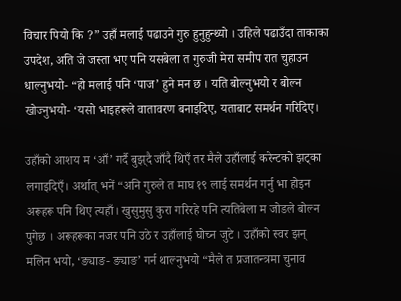विचार पियो कि ?” उहाँ मलाई पढाउने गुरु हुनुहुन्थ्यो । उहिले पढाउँदा ताकाका उपदेश, अति जे जस्ता भए पनि यसबेला त गुरुजी मेरा समीप रात चुहाउन धाल्नुभयो- “हो मलाई पनि ‘पाज’ हुने मन छ । यति बोल्नुभयो र बोल्न खोज्नुभयो- ‘यसो भाइहरूले वातावरण बनाइदिए, यताबाट समर्थन गरिदिए।

उहाँको आशय म ‘आँ’ गर्दै बुझ्‌दै जाँदै थिएँ तर मैले उहाँलाई करेन्टको झट्‌का लगाइदिएँ। अर्थात् भनें “अनि गुरुले त माघ १९ लाई समर्थन गर्नु भा होइन अरूहरू पनि थिए त्यहाँ। खुसुमुसु कुरा गरिरहे पनि त्यतिबेला म जोडले बोल्न पुगेछ । अरूहरूका नजर पनि उठे र उहाँलाई घोच्न जुटे । उहाँको स्वर झन् मलिन भयो, ‘ङ्याङ- ङ्याङ’ गर्न थाल्नुभयो “मैले त प्रजातन्त्रमा चुनाव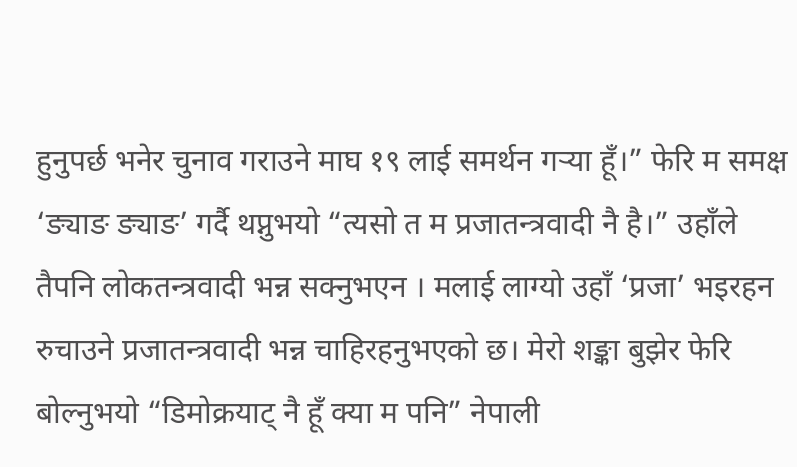हुनुपर्छ भनेर चुनाव गराउने माघ १९ लाई समर्थन गऱ्या हूँ।” फेरि म समक्ष ‘ङ्याङ ङ्याङ’ गर्दै थप्नुभयो “त्यसो त म प्रजातन्त्रवादी नै है।” उहाँले तैपनि लोकतन्त्रवादी भन्न सक्नुभएन । मलाई लाग्यो उहाँ ‘प्रजा’ भइरहन रुचाउने प्रजातन्त्रवादी भन्न चाहिरहनुभएको छ। मेरो शङ्का बुझेर फेरि बोल्नुभयो “डिमोक्र‌याट् नै हूँ क्या म पनि” नेपाली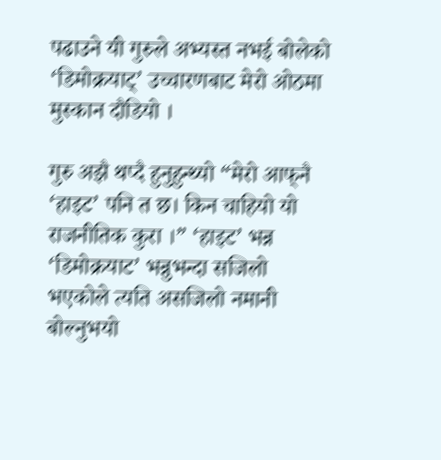पढाउने यी गुरुले अभ्यस्त नभई बोलेको ‘डिमोक्रयाट्’ उच्चारणबाट मेरो ओठमा मुस्कान दौडियो ।

गुरु अझै थप्दै हुनुहुन्थ्यो “मेरो आफ्‌नै ‘हाइट’ पनि त छ। किन चाहियो यो राजनीतिक कुरा ।” ‘हाइट’ भन्न ‘डिमोक्र‌याट’ भन्नुभन्दा सजिलो भएकोले त्यति असजिलो नमानी बोल्नुभयो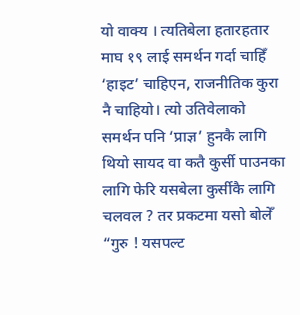यो वाक्य । त्यतिबेला हतारहतार माघ १९ लाई समर्थन गर्दा चाहिँ ‘हाइट’ चाहिएन, राजनीतिक कुरा नै चाहियो। त्यो उतिवेलाको समर्थन पनि ‘प्राज्ञ’ हुनकै लागि थियो सायद वा कतै कुर्सी पाउनका लागि फेरि यसबेला कुर्सीकै लागि चलवल ? तर प्रकटमा यसो बोलेँ “गुरु ! यसपल्ट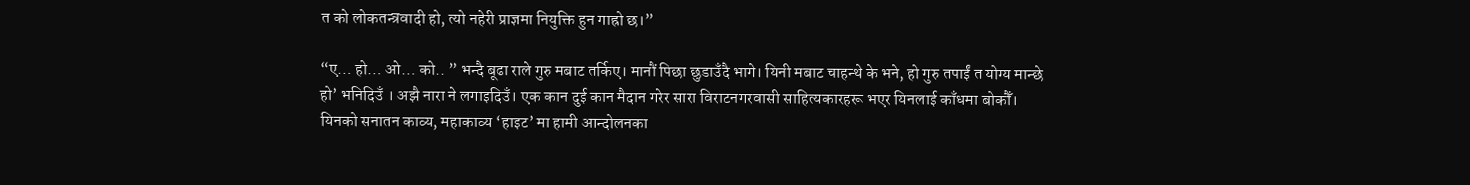त को लोकतन्त्रवादी हो, त्यो नहेरी प्राज्ञमा नियुक्ति हुन गाह्रो छ।”

“ए… हो… ओ… को.. ” भन्दै बूढा राले गुरु मबाट तर्किए। मानौं पिछा छुडाउँदै भागे। यिनी मबाट चाहन्थे के भने, हो गुरु तपाईं त योग्य मान्छे हो’ भनिदिउँ । अझै नारा ने लगाइदिउँ। एक कान दुई कान मैदान गरेर सारा विराटनगरवासी साहित्यकारहरू भएर यिनलाई काँधमा बोकौँ। यिनको सनातन काव्य, महाकाव्य ‘हाइट’ मा हामी आन्दोलनका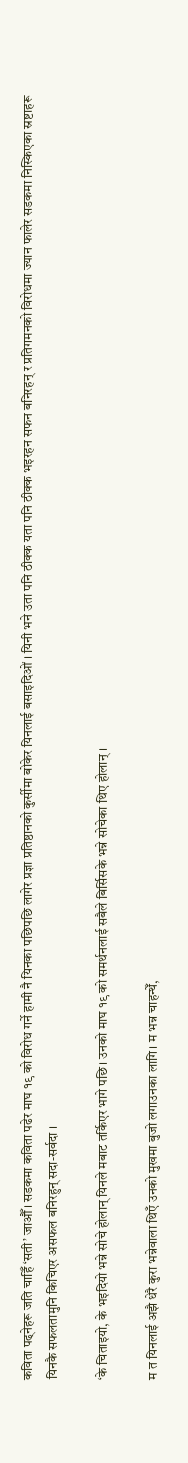कविता पढ्‌नेहरू जति चाहिँ ‘सती’ जाऔँ। सडकमा कविता पढेर माघ १९ को विरोध गर्ने हामी नै यिनका पछिपछि लागेर प्रज्ञा प्रतिष्ठानको कुर्सीमा बोकेर यिनलाई बसाइदिओं । यिनी भने उता पनि ठीक्क यता पनि ठीक्क भइरहन सफन बनिरहन् र प्रतिगमनको विरोधमा ज्यान फालेर सडकमा निस्किएका स्रष्टाहरू यिनकै सफलतामुनि किचिएर असफल बनिरहुन् सदा-सर्वदा ।

‘के चिताइयो, के भइदियो भन्ने सोचे होलान् यिनले मबाट तर्किएर भागे पछि। उनको माघ १९ को समर्थनलाई सबैले बिर्सिसके भन्ने सोचेका थिए होलान् ।

म त यिनलाई अझै धेरै कुरा भन्नेवाला थिएँ उनको मुखमा बुजो लगाउनका लागि। म भन्न चाहन्थेँ,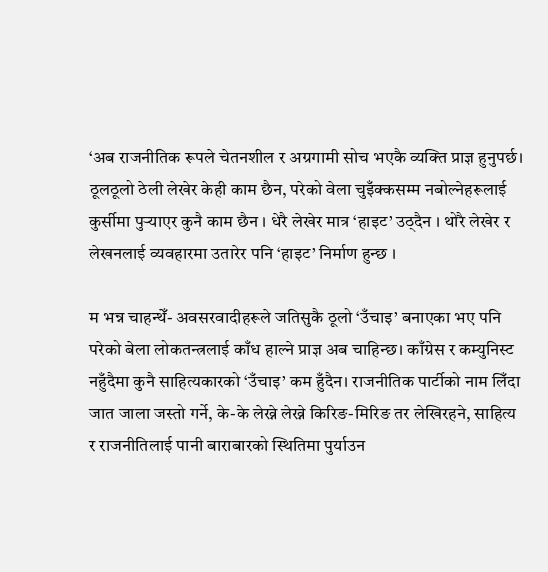‘अब राजनीतिक रूपले चेतनशील र अग्रगामी सोच भएकै व्यक्ति प्राज्ञ हुनुपर्छ। ठूलठूलो ठेली लेखेर केही काम छैन, परेको वेला चुइँक्कसम्म नबोल्नेहरूलाई कुर्सीमा पुऱ्याएर कुनै काम छैन । धेरै लेखेर मात्र ‘हाइट’ उठ्दैन । थोरै लेखेर र लेखनलाई व्यवहारमा उतारेर पनि ‘हाइट’ निर्माण हुन्छ ।

म भन्न चाहन्थेँ- अवसरवादीहरूले जतिसुकै ठूलो ‘उँचाइ’ बनाएका भए पनि परेको बेला लोकतन्त्रलाई काँध हाल्ने प्राज्ञ अब चाहिन्छ। काँग्रेस र कम्युनिस्ट नहुँदैमा कुनै साहित्यकारको ‘उँचाइ’ कम हुँदैन। राजनीतिक पार्टीको नाम लिँदा जात जाला जस्तो गर्ने, के-के लेख्ने लेख्ने किरिङ-मिरिङ तर लेखिरहने, साहित्य र राजनीतिलाई पानी बाराबारको स्थितिमा पुर्याउन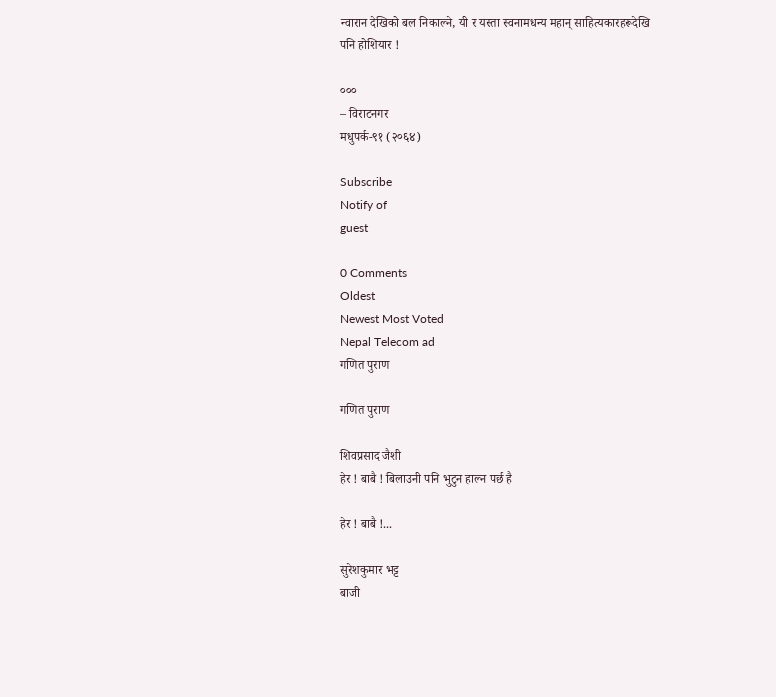न्वारान देखिको बल निकाल्ने, यी र यस्ता स्वनामधन्य महान् साहित्यकारहरूदेखि पनि होशियार !

०००
– विराटनगर
मधुपर्क-९१ (२०६४)

Subscribe
Notify of
guest

0 Comments
Oldest
Newest Most Voted
Nepal Telecom ad
गणित पुराण

गणित पुराण

शिवप्रसाद जैशी
हेर ! बाबै ! बिलाउनी पनि भुटुन हाल्न पर्छ है

हेर ! बाबै !...

सुरेशकुमार भट्ट
बाजी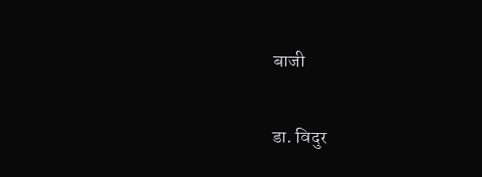बाजी

डा. विदुर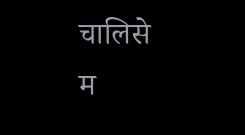चालिसे
म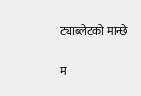ट्याब्लेटको मान्छे

म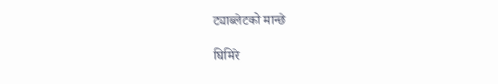ट्याब्लेटको मान्छे

घिमिरे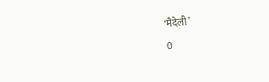‘मैदेली’
0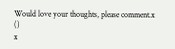Would love your thoughts, please comment.x
()
x